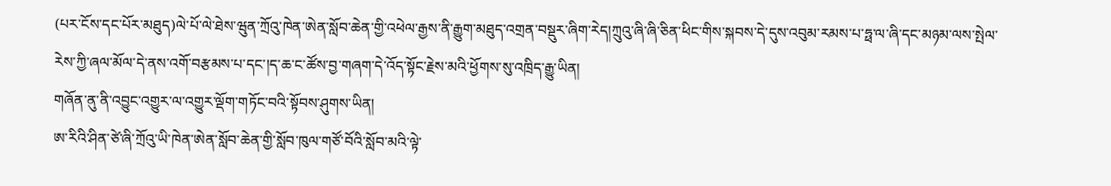(པར་ངོས་དང་པོར་མཐུད)ལེ་པོ་ལེ་ཐེས་ཝུན་ཀྲོའུ་ཁེན་ཨེན་སློབ་ཆེན་གྱི་འཕེལ་རྒྱས་ནི་རྒྱུག་མཐུད་འགྲན་བསྡུར་ཞིག་རེད།ཀྲུའུ་ཞི་ཞི་ཅིན་ཕིང་གིས་སྐབས་དེ་དུས་འབུམ་རམས་པ་ཧྥ་ལ་ཞི་དང་མཉམ་ལས་སྤེལ་རེས་ཀྱི་ཞལ་མོལ་དེ་ནས་འགོ་བརྩམས་པ་དང་།ད་ཆ་ང་ཚོས་བྱ་གཞག་དེ་འོད་སྟོང་རྗེས་མའི་ཕྱོགས་སུ་འཁྲིད་རྒྱུ་ཡིན།
གཞོན་ནུ་ནི་འབྱུང་འགྱུར་ལ་འགྱུར་ལྡོག་གཏོང་བའི་སྟོབས་ཤུགས་ཡིན།
ཨ་རིའི་ཤིན་ཙེ་ཞི་ཀྲོའུ་ཡི་ཁེན་ཨེན་སློབ་ཆེན་གྱི་སློབ་ཁུལ་གཙོ་བོའི་སློབ་མའི་ལྟེ་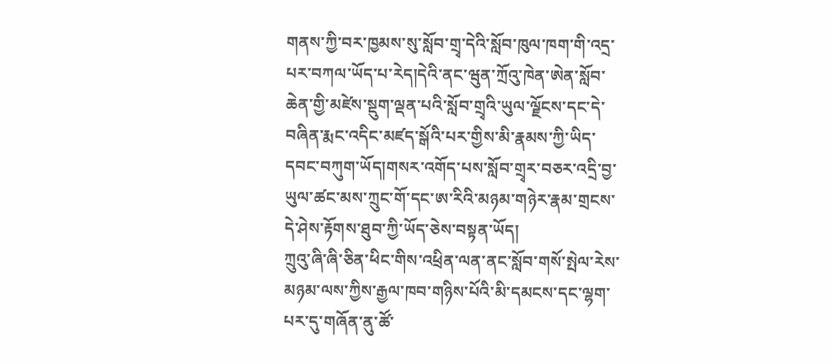གནས་ཀྱི་བར་ཁྱམས་སུ་སློབ་གྲྭ་དེའི་སློབ་ཁུལ་ཁག་གི་འདྲ་པར་བཀལ་ཡོད་པ་རེད།དེའི་ནང་ཝུན་ཀྲོའུ་ཁེན་ཨེན་སློབ་ཆེན་གྱི་མཛེས་སྡུག་ལྡན་པའི་སློབ་གྲྭའི་ཡུལ་ལྗོངས་དང་དེ་བཞིན་རྨང་འདིང་མཛད་སྒོའི་པར་གྱིས་མི་རྣམས་ཀྱི་ཡིད་དབང་བཀུག་ཡོད།གསར་འགོད་པས་སློབ་གྲྭར་བཅར་འདྲི་བྱ་ཡུལ་ཚང་མས་ཀྲུང་གོ་དང་ཨ་རིའི་མཉམ་གཉེར་རྣམ་གྲངས་དེ་ཤེས་རྟོགས་ཐུབ་ཀྱི་ཡོད་ཅེས་བསྟན་ཡོད།
ཀྲུའུ་ཞི་ཞི་ཅིན་ཕིང་གིས་འཕྲིན་ལན་ནང་སློབ་གསོ་སྤེལ་རེས་མཉམ་ལས་ཀྱིས་རྒྱལ་ཁབ་གཉིས་པོའི་མི་དམངས་དང་ལྷག་པར་དུ་གཞོན་ནུ་ཚོ་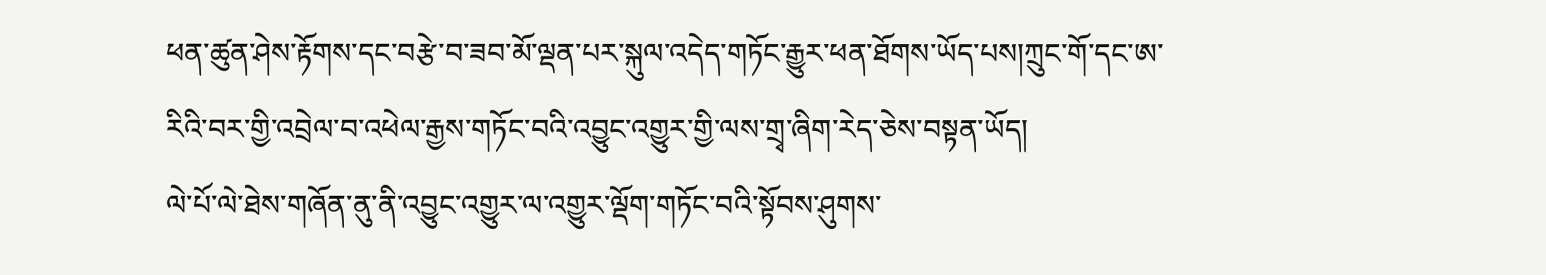ཕན་ཚུན་ཤེས་རྟོགས་དང་བརྩེ་བ་ཟབ་མོ་ལྡན་པར་སྐུལ་འདེད་གཏོང་རྒྱུར་ཕན་ཐོགས་ཡོད་པས།ཀྲུང་གོ་དང་ཨ་རིའི་བར་གྱི་འབྲེལ་བ་འཕེལ་རྒྱས་གཏོང་བའི་འབྱུང་འགྱུར་གྱི་ལས་གྲྭ་ཞིག་རེད་ཅེས་བསྟན་ཡོད།
ལེ་པོ་ལེ་ཐེས་གཞོན་ནུ་ནི་འབྱུང་འགྱུར་ལ་འགྱུར་ལྡོག་གཏོང་བའི་སྟོབས་ཤུགས་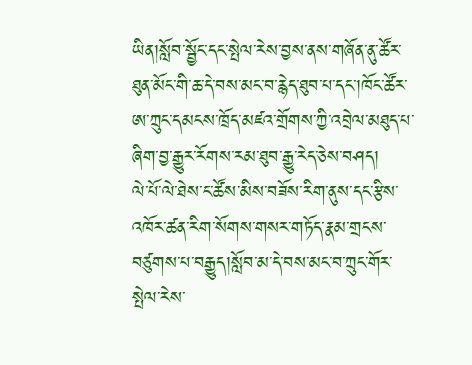ཡིན།སློབ་སྦྱོང་དང་སྤེལ་རེས་བྱས་ནས་གཞོན་ནུ་ཚོར་ཐུན་མོང་གི་ཆ་དེ་བས་མང་བ་རྙེད་ཐུབ་པ་དང་།ཁོང་ཚོར་ཨ་ཀྲུང་དམངས་ཁྲོད་མཛའ་གྲོགས་ཀྱི་འབྲེལ་མཐུད་པ་ཞིག་བྱ་རྒྱུར་རོགས་རམ་ཐུབ་རྒྱུ་རེད་ཅེས་བཤད།
ལེ་པོ་ལེ་ཐེས་ང་ཚོས་མིས་བཟོས་རིག་ནུས་དང་རྩིས་འཁོར་ཚན་རིག་སོགས་གསར་གཏོད་རྣམ་གྲངས་བཙུགས་པ་བརྒྱུད།སློབ་མ་དེ་བས་མང་བ་ཀྲུང་གོར་སྤེལ་རེས་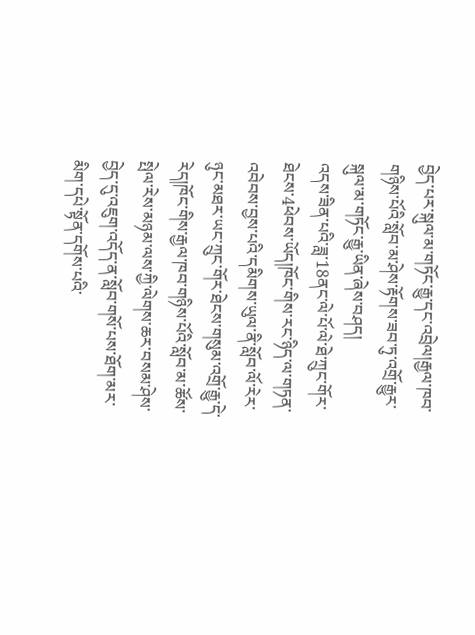བྱེད་པར་སྐུལ་མ་གཏོང་རྒྱུ་དང་འབྲེལ།རྒྱལ་ཁབ་གཉིས་པོའི་སློབ་མ་ཤེས་རྟོགས་ཟབ་ཏུ་འགྲོ་རྒྱུར་སྐུལ་མ་གཏོང་རྒྱུ་ཡིན་ཞེས་བཤད།
འདས་ཟིན་པའི་ཟླ་18ནང་ལེ་པོ་ལེ་ཐེ་ཀྲུང་གོར་ཐེངས་4ཕེབས་ཡོད།ཁོང་གིས་རང་ཉིད་ལ་གཏན་འབེབས་བྱས་པའི་དམིགས་ཡུལ་ནི་སློབ་ལོ་རེར་ཉུང་མཐར་ཡང་ཀྲུང་གོར་ཐེངས་གསུམ་འགྲོ་རྒྱུ་དེ་རེད།ཁོང་གིས་རྒྱལ་ཁབ་གཉིས་པོའི་སློབ་མ་ཚོས་སྤེལ་རེས་མཉམ་ལས་ཀྱི་ལེགས་ཆར་བསམ་ཤེས་བྱེད་དུ་འཇུག་འདོད་ན་སློབ་གསོ་པས་ཐོག་མར་མིག་དཔེ་སྟོན་དགོས་པའི་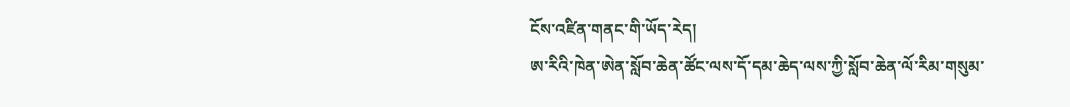ངོས་འཛིན་གནང་གི་ཡོད་རེད།
ཨ་རིའི་ཁེན་ཨེན་སློབ་ཆེན་ཚོང་ལས་དོ་དམ་ཆེད་ལས་ཀྱི་སློབ་ཆེན་ལོ་རིམ་གསུམ་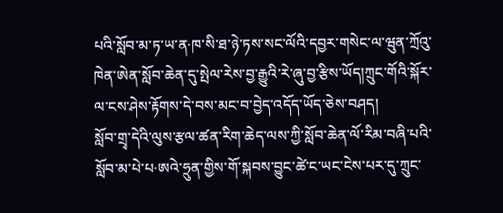པའི་སློབ་མ་ཏ་ཡ་ན·ཁ་སི་ཐ་ཉེ་ཏས་སང་ལོའི་དབྱར་གསེང་ལ་ཝུན་ཀྲོའུ་ཁེན་ཨེན་སློབ་ཆེན་དུ་སྤེལ་རེས་བྱ་རྒྱུའི་རེ་ཞུ་བྱ་རྩིས་ཡོད།ཀྲུང་གོའི་སྐོར་ལ་ངས་ཤེས་རྟོགས་དེ་བས་མང་བ་བྱེད་འདོད་ཡོད་ཅེས་བཤད།
སློབ་གྲྭ་དེའི་ལུས་རྩལ་ཚན་རིག་ཆེད་ལས་ཀྱི་སློབ་ཆེན་ལོ་རིམ་བཞི་པའི་སློབ་མ་པེ་པ·ཨའེ་ཧྲུན་གྱིས་གོ་སྐབས་བྱུང་ཚེ་ང་ཡང་ངེས་པར་དུ་ཀྲུང་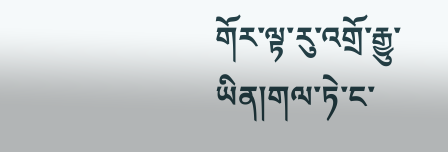གོར་ལྟ་རུ་འགྲོ་རྒྱུ་ཡིན།གལ་ཏེ་ང་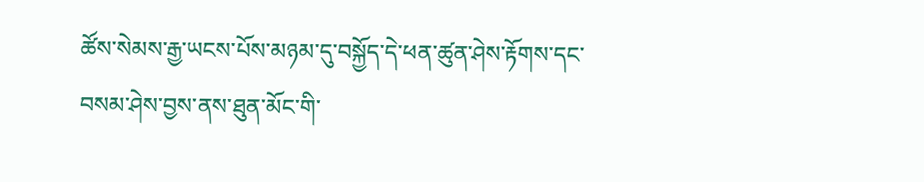ཚོས་སེམས་རྒྱ་ཡངས་པོས་མཉམ་དུ་བསྐྱོད་དེ་ཕན་ཚུན་ཤེས་རྟོགས་དང་བསམ་ཤེས་བྱས་ནས་ཐུན་མོང་གི་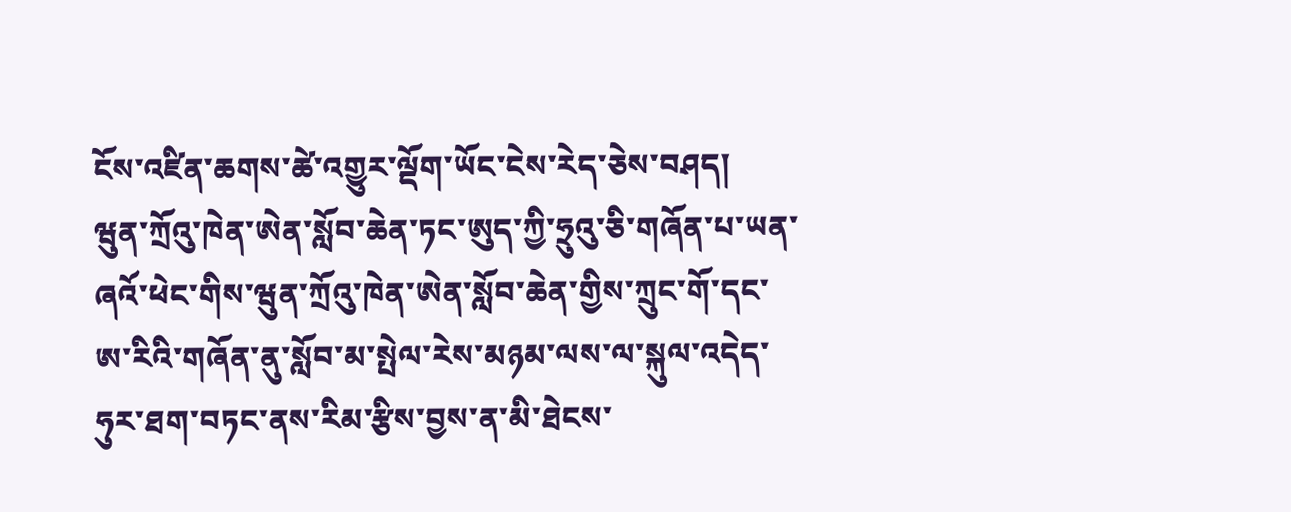ངོས་འཛིན་ཆགས་ཚེ་འགྱུར་ལྡོག་ཡོང་ངེས་རེད་ཅེས་བཤད།
ཝུན་ཀྲོའུ་ཁེན་ཨེན་སློབ་ཆེན་ཏང་ཨུད་ཀྱི་ཧྲུའུ་ཅི་གཞོན་པ་ཡན་ཞའོ་ཕེང་གིས་ཝུན་ཀྲོའུ་ཁེན་ཨེན་སློབ་ཆེན་གྱིས་ཀྲུང་གོ་དང་ཨ་རིའི་གཞོན་ནུ་སློབ་མ་སྤེལ་རེས་མཉམ་ལས་ལ་སྐུལ་འདེད་ཧུར་ཐག་བཏང་ནས་རིམ་རྩིས་བྱས་ན་མི་ཐེངས་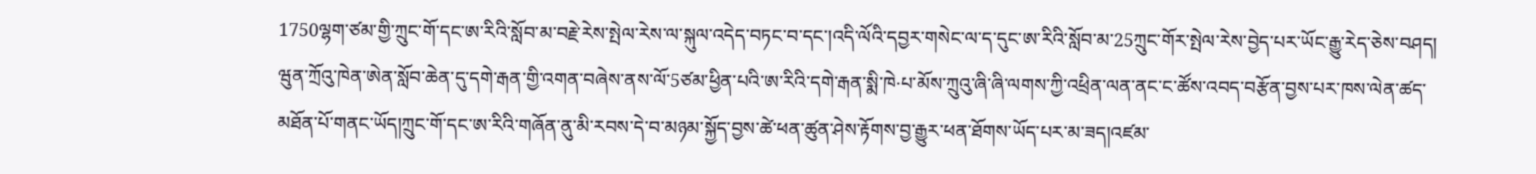1750ལྷག་ཙམ་གྱི་ཀྲུང་གོ་དང་ཨ་རིའི་སློབ་མ་བརྗེ་རེས་སྤེལ་རེས་ལ་སྐུལ་འདེད་བཏང་བ་དང་།འདི་ལོའི་དབྱར་གསེང་ལ་ད་དུང་ཨ་རིའི་སློབ་མ་25ཀྲུང་གོར་སྤེལ་རེས་བྱེད་པར་ཡོང་རྒྱུ་རེད་ཅེས་བཤད།
ཝུན་ཀྲོའུ་ཁེན་ཨེན་སློབ་ཆེན་དུ་དགེ་རྒན་གྱི་འགན་བཞེས་ནས་ལོ་5ཙམ་ཕྱིན་པའི་ཨ་རིའི་དགེ་རྒན་སྨི་ཁེ·པ་མོས་ཀྲུའུ་ཞི་ཞི་ལགས་ཀྱི་འཕྲིན་ལན་ནང་ང་ཚོས་འབད་བརྩོན་བྱས་པར་ཁས་ལེན་ཚད་མཐོན་པོ་གནང་ཡོད།ཀྲུང་གོ་དང་ཨ་རིའི་གཞོན་ནུ་མི་རབས་དེ་བ་མཉམ་སྐྱོད་བྱས་ཚེ་ཕན་ཚུན་ཤེས་རྟོགས་བྱ་རྒྱུར་ཕན་ཐོགས་ཡོད་པར་མ་ཟད།འཛམ་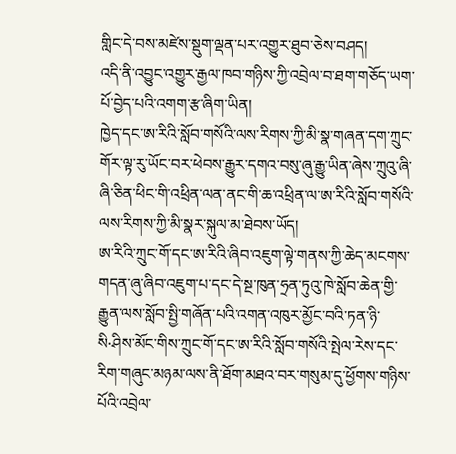གླིང་དེ་བས་མཛེས་སྡུག་ལྡན་པར་འགྱུར་ཐུབ་ཅེས་བཤད།
འདི་ནི་འབྱུང་འགྱུར་རྒྱལ་ཁབ་གཉིས་ཀྱི་འབྲེལ་བ་ཐག་གཅོད་ཡག་པོ་བྱེད་པའི་འགག་རྩ་ཞིག་ཡིན།
ཁྱེད་དང་ཨ་རིའི་སློབ་གསོའི་ལས་རིགས་ཀྱི་མི་སྣ་གཞན་དག་ཀྲུང་གོར་ལྟ་རུ་ཡོང་བར་ཕེབས་རྒྱུར་དགའ་བསུ་ཞུ་རྒྱུ་ཡིན་ཞེས་ཀྲུའུ་ཞི་ཞི་ཅིན་ཕིང་གི་འཕྲིན་ལན་ནང་གི་ཆ་འཕྲིན་ལ་ཨ་རིའི་སློབ་གསོའི་ལས་རིགས་ཀྱི་མི་སྣར་སྐུལ་མ་ཐེབས་ཡོད།
ཨ་རིའི་ཀྲུང་གོ་དང་ཨ་རིའི་ཞིབ་འཇུག་ལྟེ་གནས་ཀྱི་ཆེད་མངགས་གདན་ཞུ་ཞིབ་འཇུག་པ་དང་དེ་སྔ་ཁུན་ཧྲན་ཏུའུ་ཁེ་སློབ་ཆེན་གྱི་རྒྱུན་ལས་སློབ་སྤྱི་གཞོན་པའི་འགན་འཁུར་མྱོང་བའི་ཏན་ཉི་སི·ཤིས་མོང་གིས་ཀྲུང་གོ་དང་ཨ་རིའི་སློབ་གསོའི་སྤེལ་རེས་དང་རིག་གཞུང་མཉམ་ལས་ནི་ཐོག་མཐའ་བར་གསུམ་དུ་ཕྱོགས་གཉིས་པོའི་འབྲེལ་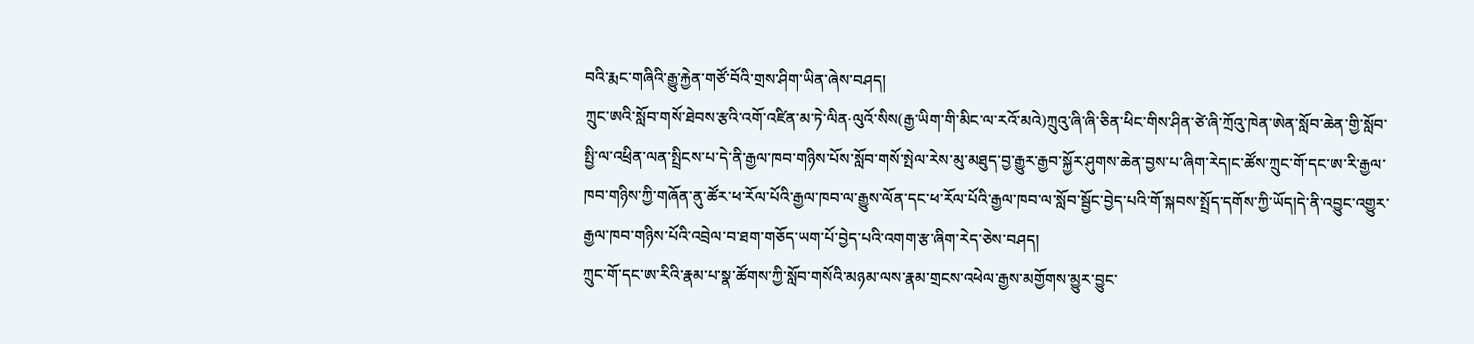བའི་རྨང་གཞིའི་རྒྱུ་རྐྱེན་གཙོ་བོའི་གྲས་ཤིག་ཡིན་ཞེས་བཤད།
ཀྲུང་ཨའི་སློབ་གསོ་ཐེབས་རྩའི་འགོ་འཛིན་མ་ཏེ་ལིན·ལུའོ་སིས(རྒྱ་ཡིག་གི་མིང་ལ་རའོ་མའེ)ཀྲུའུ་ཞི་ཞི་ཅིན་ཕིང་གིས་ཤིན་ཙེ་ཞི་ཀྲོའུ་ཁེན་ཨེན་སློབ་ཆེན་གྱི་སློབ་སྤྱི་ལ་འཕྲིན་ལན་སྤྲིངས་པ་དེ་ནི་རྒྱལ་ཁབ་གཉིས་པོས་སློབ་གསོ་སྤེལ་རེས་མུ་མཐུད་བྱ་རྒྱུར་རྒྱབ་སྐྱོར་ཤུགས་ཆེན་བྱས་པ་ཞིག་རེད།ང་ཚོས་ཀྲུང་གོ་དང་ཨ་རི་རྒྱལ་ཁབ་གཉིས་ཀྱི་གཞོན་ནུ་ཚོར་ཕ་རོལ་པོའི་རྒྱལ་ཁབ་ལ་རྒྱུས་ལོན་དང་ཕ་རོལ་པོའི་རྒྱལ་ཁབ་ལ་སློབ་སྦྱོང་བྱེད་པའི་གོ་སྐབས་སྤྲོད་དགོས་ཀྱི་ཡོད།དེ་ནི་འབྱུང་འགྱུར་རྒྱལ་ཁབ་གཉིས་པོའི་འབྲེལ་བ་ཐག་གཅོད་ཡག་པོ་བྱེད་པའི་འགག་རྩ་ཞིག་རེད་ཅེས་བཤད།
ཀྲུང་གོ་དང་ཨ་རིའི་རྣམ་པ་སྣ་ཚོགས་ཀྱི་སློབ་གསོའི་མཉམ་ལས་རྣམ་གྲངས་འཕེལ་རྒྱས་མགྱོགས་མྱུར་བྱུང་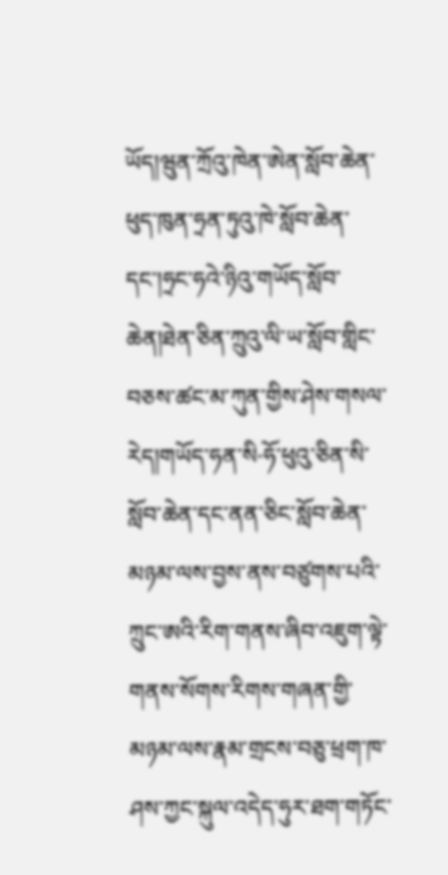ཡོད།ཝུན་ཀྲོའུ་ཁེན་ཨེན་སློབ་ཆེན་ཕུད་ཁུན་ཧྲན་ཏུའུ་ཁེ་སློབ་ཆེན་དང་།ཧྲང་ཧའེ་ཉིའུ་གཡོད་སློབ་ཆེན།ཐེན་ཅིན་ཀྲུའུ་ལི་ཡ་སློབ་གླིང་བཅས་ཚང་མ་ཀུན་གྱིས་ཤེས་གསལ་རེད།གཡོད་ཧན་སི·ཧོ་ཕུའུ་ཅིན་སི་སློབ་ཆེན་དང་ནན་ཅིང་སློབ་ཆེན་མཉམ་ལས་བྱས་ནས་བཙུགས་པའི་ཀྲུང་ཨའི་རིག་གནས་ཞིབ་འཇུག་ལྟེ་གནས་སོགས་རིགས་གཞན་གྱི་མཉམ་ལས་རྣམ་གྲངས་བཅུ་ཕྲག་ཁ་ཤས་ཀྱང་སྐུལ་འདེད་ཧུར་ཐག་གཏོང་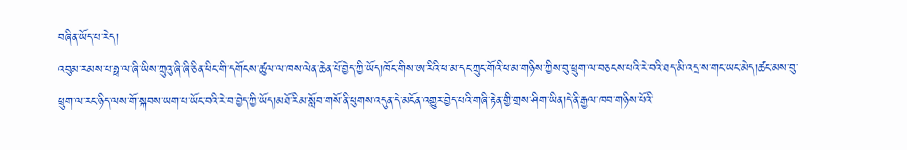བཞིན་ཡོད་པ་རེད།
འབུམ་རམས་པ་ཧྥ་ལ་ཞི་ཡིས་ཀྲུའུ་ཞི་ཞི་ཅིན་ཕིང་གི་དགོངས་ཚུལ་ལ་ཁས་ལེན་ཆེན་པོ་བྱེད་ཀྱི་ཡོད།ཁོང་གིས་ཨ་རིའི་ཕ་མ་དང་ཀྲུང་གོའི་ཕ་མ་གཉིས་ཀྱིས་བུ་ཕྲུག་ལ་བཅངས་པའི་རེ་བའི་ཐད་མི་འདྲ་ས་གང་ཡང་མེད།ཚང་མས་བུ་ཕྲུག་ལ་རང་ཉིད་ལས་གོ་སྐབས་ཡག་པ་ཡོང་བའི་རེ་བ་བྱེད་ཀྱི་ཡོད།མཐོ་རིམ་སློབ་གསོ་ནི་ཕུགས་འདུན་དེ་མངོན་འགྱུར་བྱེད་པའི་གཞི་རྟེན་གྱི་གྲས་ཤིག་ཡིན།དེ་ནི་རྒྱལ་ཁབ་གཉིས་པོའི་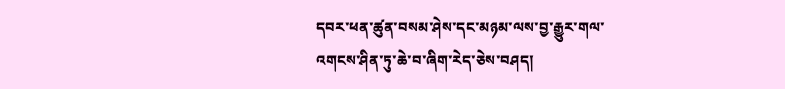དབར་ཕན་ཚུན་བསམ་ཤེས་དང་མཉམ་ལས་བྱ་རྒྱུར་གལ་འགངས་ཤིན་ཏུ་ཆེ་བ་ཞིག་རེད་ཅེས་བཤད།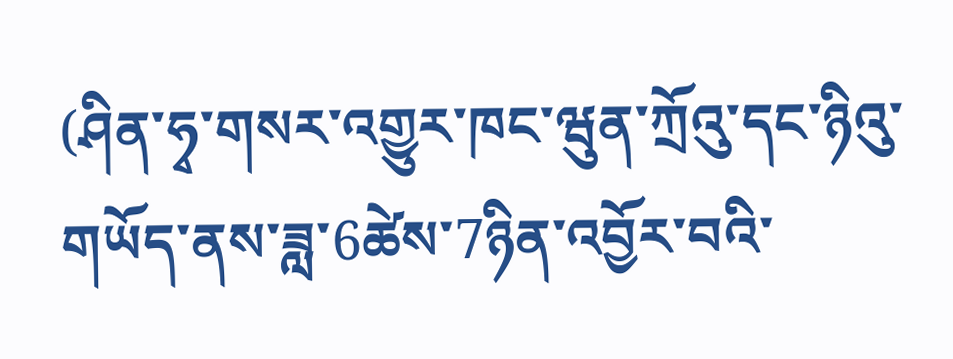(ཤིན་ཧྭ་གསར་འགྱུར་ཁང་ཝུན་ཀྲོའུ་དང་ཉིའུ་གཡོད་ནས་ཟླ་6ཚེས་7ཉིན་འབྱོར་བའི་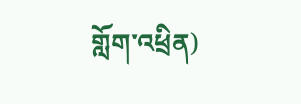གློག་འཕྲིན)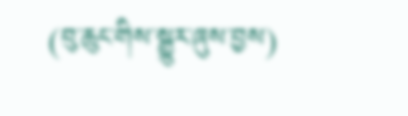(བུ་ཆུང་གིས་སྒྱུར་ཞུས་བྱས)